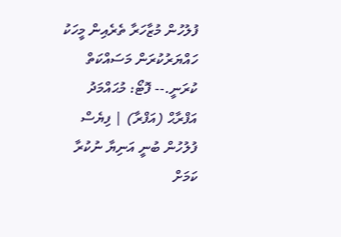ފުލުހުން މުޒާހަރާ ތެރެއިން މީހަކު ހައްޔަރުކުރަން މަސައްކަތް ކުރަނީ.-- ފޮޓޯ: މުޙައްމަދު އަފްރާޙް (އަފްރާ) | ފިޔެސް
ފުލުހުން ބުނީ އަނިޔާ ނުކުރާ ކަމަށް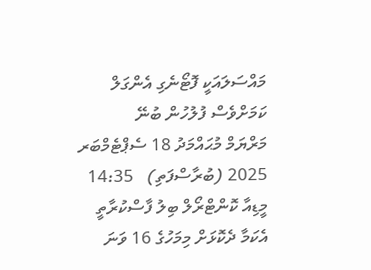މައްސަލައަކީ ފޮޓޯނެގި އެންގަލް ކަމަށްވެސް ފުލުހުން ބުނޭ
މަރްޔަމް މުޙައްމަދު 18 ސެޕްޓެމްބަރ 2025 (ބުރާސްފަތި)   14:35
މީޑިއާ ކޮންޓްރޯލް ބިލު ފާސްކުރާތީ އެކަމާ ދެކޮޅަށް މިމަހުގެ 16 ވަނަ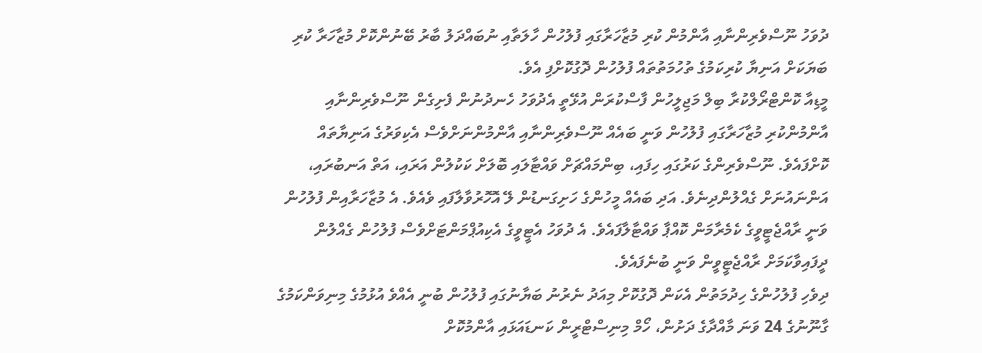ދުވަހު ނޫސްވެރިންނާއި އާންމުން ކުރި މުޒާހަރާގައި ފުލުހުން ހާލަތާއި ނުބައްދަލު ބާރު ބޭނުންކޮށް މުޒާހަރާ ކުރި ބަޔަކަށް އަނިޔާ ކުރިކަމުގެ ތުހުމަތުތައް ފުލުހުން ދޮގުކޮށްފި އެވެ.
މީޑިއާ ކޮންޓްރޯލްކުރާ ބިލް މަޖިލީހުން ފާސްކުރަން އުޅޭތީ އެދުވަހު ހެނދުނުން ފެށިގެން ނޫސްވެރިންނާއި އާންމުންކުރި މުޒާހަރާގައި ފުލުހުން ވަނީ ބައެއް ނޫސްވެރިންނާއި އާންމުންނަށްވެސް އެކިވަރުގެ އަނިޔާތައް ކޮށްފައެވެ. ނޫސްވެރިންގެ ކަރުގައި ހިފައި، ބިންމައްޗަށް ވައްޓާލައި ބޮލަށް ކަކުލުން އަރައި، އަތް އަނބުރައި، އަންނައުނަށް ގެއްލުންދިނެވެ. އަދި ބައެއް މީހުންގެ ހަށިގަނޑުން ލޭ އޮހޮރުވާލާފައި ވެއެވެ. އެ މުޒާހަރާއިން ފުލުހުން ވަނީ ރާއްޖެޓީވީގެ ކެމެރާމަން ކޮއްޕާ ވައްޓާލާފައެވެ. އެ ދުވަހު އެޓީވީގެ އެކިއުޕްމަންޓަށްވެސް ފުލުހުން ގެއްލުން ދީފައިވާކަމަށް ރާއްޖެޓީވީން ވަނީ ބުނެފައެވެ.
ދިވެހި ފުލުހުންގެ ހިދުމަތުން އެކަން ދޮގުކޮށް މިއަދު ނެރުނު ބަޔާނުގައި ފުލުހުން ބުނީ އެއްވެ އުޅުމުގެ މިނިވަންކަމުގެ ގާނޫނުގެ 24 ވަނަ މާއްދާގެ ދަށުން، ހޯމް މިނިސްޓްރީން ކަނޑައަޅައި އާންމުކޮށް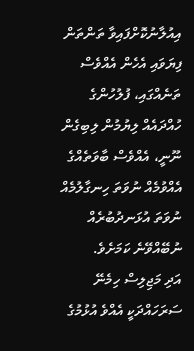އިއުލާނުކޮށްފައިވާ ތަންތަން ފިޔަވައި އެހެން އެއްވެސް ތަނެއްގައި، ފުލުހުންގެ ހުއްދައެއް ލިޔުމުން ލިބިގެން ނޫނީ، އެއްވެސް ބާވަތެއްގެ އެއްވުމެއް ނުވަތަ ހިނގާލުމެއް ނުވަތަ އުޅަނދުބުރެއް ނުބޭއްވޭނެ ކަމަށެވެ.
އަދި މަޖިލިސް ހިމެނޭ ސަރަހައްދަކީ އެއްވެ އުޅުމުގެ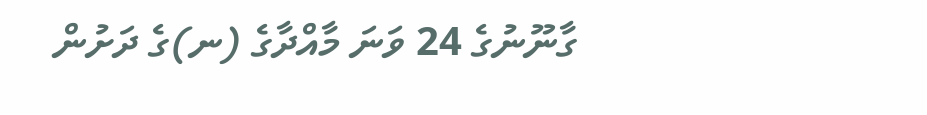ގާނޫނުގެ 24 ވަނަ މާއްދާގެ (ނ)ގެ ދަށުން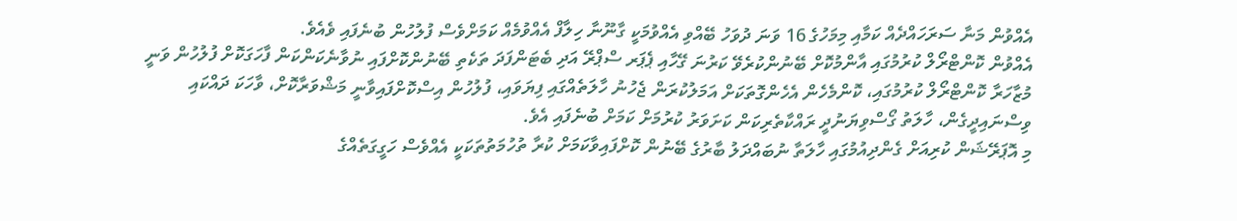އެއްވުން މަނާ ސަރަހައްދެއް ކަމާއި މިމަހުގެ 16 ވަނަ ދުވަހު ބޭއްވި އެއްވުމަކީ ގާނޫނާ ހިލާފް އެއްވުމެއް ކަމަށްވެސް ފުލުހުން ބުނެފައި ވެއެވެ.
އެއްވުން ކޮންޓްރޯލް ކުރުމުގައި އާންމުކޮށް ބޭނުންކުރެވޭ ކަރުނަ ގޭހާއި ޕެޕަރ ސްޕްރޭ އަދި ބެޓަންފަދަ ތަކެތި ބޭނުންކޮށްފައި ނުވާނެކަންކަން ފާހަގަކޮށް ފުލުހުން ވަނީ މުޒާހަރާ ކޮންޓްރޯލް ކުރުމުގައި، ކޮންމެހެން އެހެންގޮތަކަށް އަމަލުކުރަން ޖެހުނު ހާލަތެއްގައި ފިޔަވައި، ފުލުހުން އިސްކޮށްފައިވާނީ މަޝްވަރާކޮށް، ވާހަކަ ދައްކައި ވިސްނައިދީގެން، ހާލަތު ގޯސްވިޔަނުދީ ރައްކާތެރިކަން ކަށަވަރު ކުރުމަށް ކަމަށް ބުނެފައި އެވެ.
މި އޮޕަރޭޝަން ކުރިއަށް ގެންދިއުމުގައި ހާލަތާ ނުބައްދަލު ބާރުގެ ބޭނުން ކޮށްފައިވާކަމަށް ކުރާ ތުހުމަތުތަކަކީ އެއްވެސް ހަގީގަތެއްގެ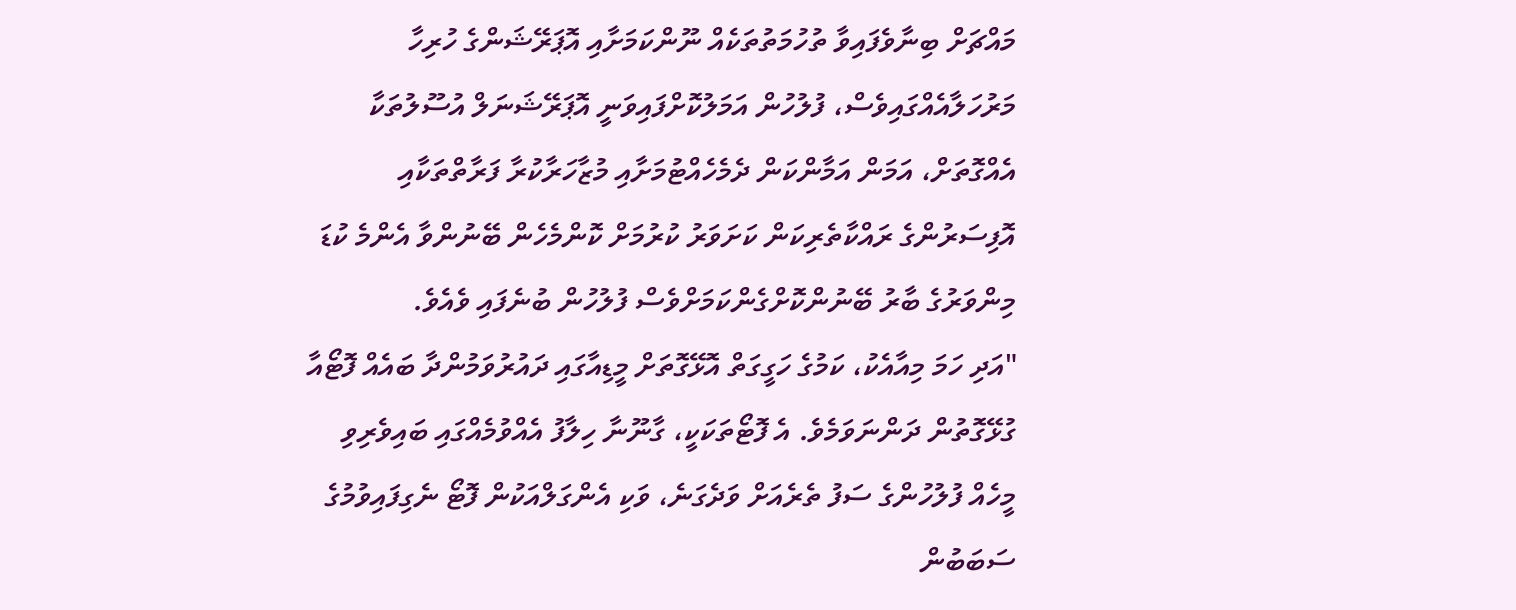މައްޗަށް ބިނާވެފައިވާ ތުހުމަތުތަކެއް ނޫންކަމަށާއި އޮޕަރޭޝަންގެ ހުރިހާ މަރުހަލާއެއްގައިވެސް، ފުލުހުން އަމަލުކޮށްފައިވަނީ އޮޕަރޭޝަނަލް އުސޫލުތަކާ އެއްގޮތަށް، އަމަން އަމާންކަން ދެމެހެއްޓުމަށާއި މުޒާހަރާކުރާ ފަރާތްތަކާއި އޮފިސަރުންގެ ރައްކާތެރިކަން ކަށަވަރު ކުރުމަށް ކޮންމެހެން ބޭނުންވާ އެންމެ ކުޑަ މިންވަރުގެ ބާރު ބޭނުންކޮށްގެންކަމަށްވެސް ފުލުހުން ބުނެފައި ވެއެވެ.
"އަދި ހަމަ މިއާއެކު، ކަމުގެ ހަގީގަތް އޮޅޭގޮތަށް މީޑިއާގައި ދައުރުވަމުންދާ ބައެއް ފޮޓޯއާ ގުޅޭގޮތުން ދަންނަވަމެވެ. އެ ފޮޓޯތަކަކީ، ގާނޫނާ ހިލާފު އެއްވުމެއްގައި ބައިވެރިވި މީހެއް ފުލުހުންގެ ސަފު ތެރެއަށް ވަދެގަނެ، ވަކި އެންގަލްއަކުން ފޮޓޯ ނެގިފައިވުމުގެ ސަބަބުން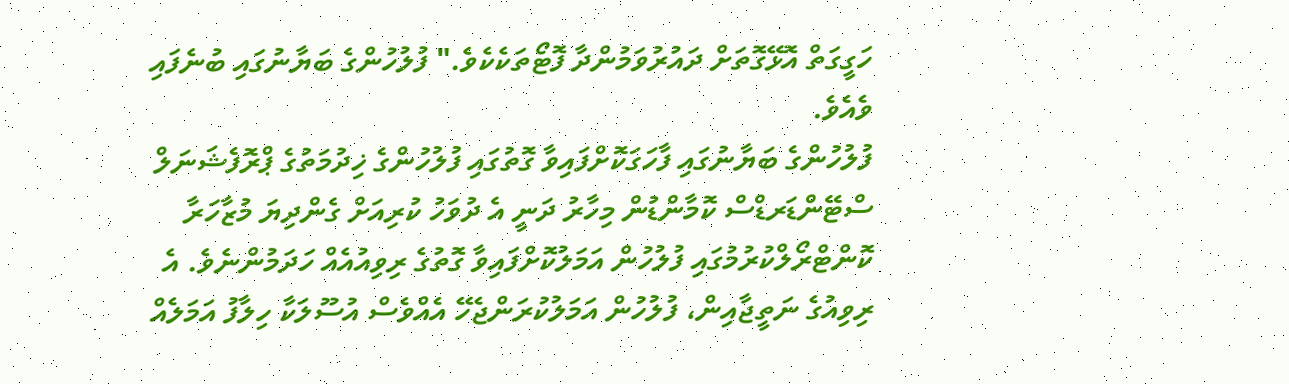ހަގީގަތް އޮޅޭގޮތަށް ދައުރުވަމުންދާ ފޮޓޯތަކެކެވެ." ފުލުހުންގެ ބަޔާނުގައި ބުނެފައި ވެއެވެ.
ފުލުހުންގެ ބަޔާނުގައި ފާހަގަކޮށްފައިވާ ގޮތުގައި ފުލުހުންގެ ޚިދުމަތުގެ ޕްރޮފެޝަނަލް ސްޓޭންޑަރޑްސް ކޮމާންޑުން މިހާރު ދަނީ އެ ދުވަހު ކުރިއަށް ގެންދިޔަ މުޒާހަރާ ކޮންޓްރޯލްކުރުމުގައި ފުލުހުން އަމަލުކޮށްފައިވާ ގޮތުގެ ރިވިއުއެއް ހަދަމުންނެވެ. އެ ރިވިއުގެ ނަތީޖާއިން، ފުލުހުން އަމަލުކުރަންޖެހޭ އެއްވެސް އުސޫލަކާ ހިލާފު އަމަލެއް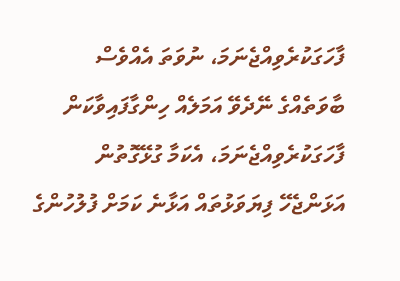ފާހަގަކުރެވިއްޖެނަމަ، ނުވަތަ އެއްވެސް ބާވަތެއްގެ ނޭދެވޭ އަމަލެއް ހިންގާފައިވާކަން ފާހަގަކުރެވިއްޖެނަމަ، އެކަމާ ގުޅޭގޮތުން އަޅަންޖެހޭ ފިޔަވަޅުތައް އަޅާނެ ކަމަށް ފުލުހުންގެ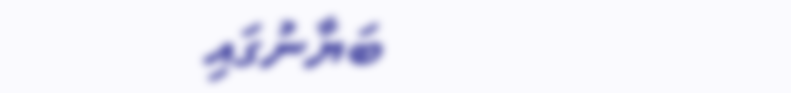ބަޔާނުގައި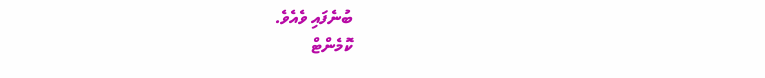ބުނެފައި ވެއެވެ.
ކޮމެންޓް